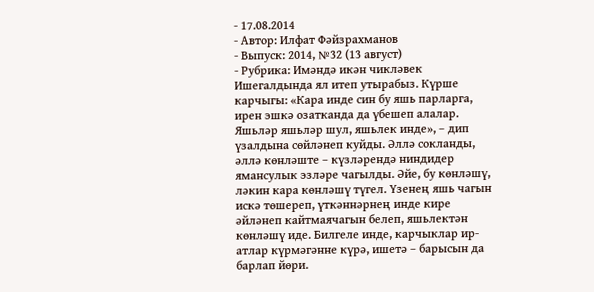- 17.08.2014
- Автор: Илфат Фәйзрахманов
- Выпуск: 2014, №32 (13 август)
- Рубрика: Имәндә икән чикләвек
Ишегалдында ял итеп утырабыз. Күрше карчыгы: «Кара инде син бу яшь парларга, ирен эшкә озатканда да үбешеп алалар. Яшьләр яшьләр шул, яшьлек инде», – дип үзалдына сөйләнеп куйды. Әллә сокланды, әллә көнләште – күзләрендә ниндидер ямансулык эзләре чагылды. Әйе, бу көнләшү, ләкин кара көнләшү түгел. Үзенең яшь чагын искә төшереп, үткәннәрнең инде кире әйләнеп кайтмаячагын белеп, яшьлектән көнләшү иде. Билгеле инде, карчыклар ир-атлар күрмәгәнне күрә, ишетә – барысын да барлап йөри.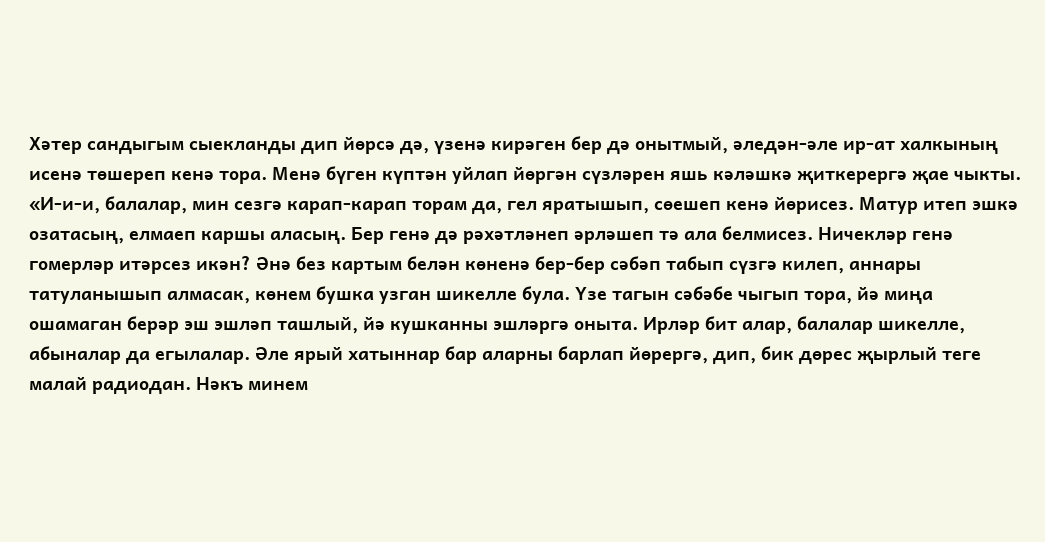Хәтер сандыгым сыекланды дип йөрсә дә, үзенә кирәген бер дә онытмый, әледән-әле ир-ат халкының исенә төшереп кенә тора. Менә бүген күптән уйлап йөргән сүзләрен яшь кәләшкә җиткерергә җае чыкты. «И-и-и, балалар, мин сезгә карап-карап торам да, гел яратышып, сөешеп кенә йөрисез. Матур итеп эшкә озатасың, елмаеп каршы аласың. Бер генә дә рәхәтләнеп әрләшеп тә ала белмисез. Ничекләр генә гомерләр итәрсез икән? Әнә без картым белән көненә бер-бер сәбәп табып сүзгә килеп, аннары татуланышып алмасак, көнем бушка узган шикелле була. Үзе тагын сәбәбе чыгып тора, йә миңа ошамаган берәр эш эшләп ташлый, йә кушканны эшләргә оныта. Ирләр бит алар, балалар шикелле, абыналар да егылалар. Әле ярый хатыннар бар аларны барлап йөрергә, дип, бик дөрес җырлый теге малай радиодан. Нәкъ минем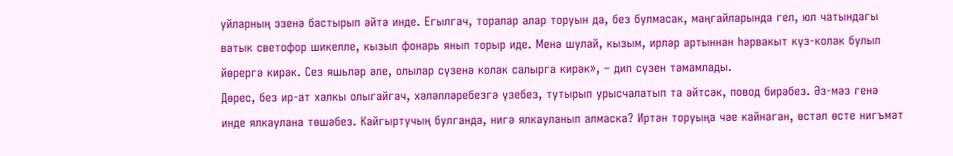уйларның эзенә бастырып әйтә инде. Егылгач, торалар алар торуын да, без булмасак, маңгайларында гел, юл чатындагы ватык светофор шикелле, кызыл фонарь янып торыр иде. Менә шулай, кызым, ирләр артыннан һәрвакыт күз-колак булып йөрергә кирәк. Сез яшьләр әле, олылар сүзенә колак салырга кирәк», – дип сүзен тәмамлады.
Дөрес, без ир-ат халкы олыгайгач, хәләлләребезгә үзебез, тутырып урысчалатып та әйтсәк, повод бирәбез. Әз-мәз генә инде ялкаулана төшәбез. Кайгыртучың булганда, нигә ялкауланып алмаска? Иртән торуыңа чәе кайнаган, өстәл өсте нигъмәт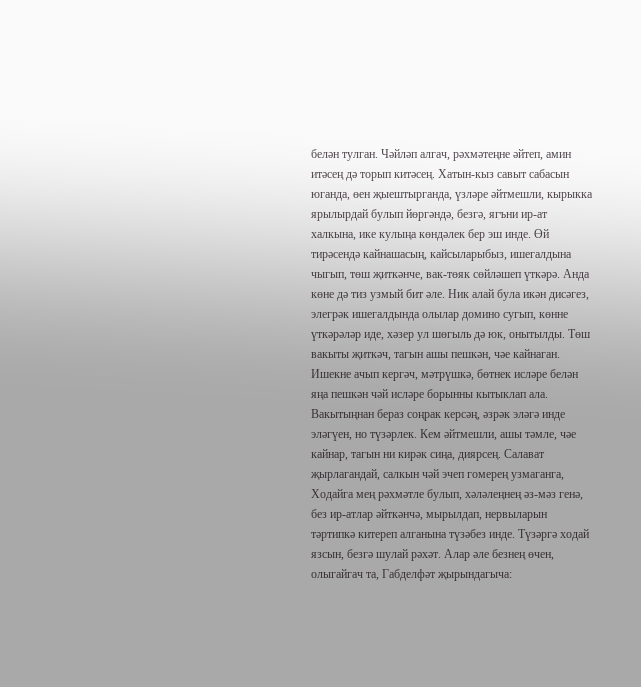белән тулган. Чәйләп алгач, рәхмәтеңне әйтеп, амин итәсең дә торып китәсең. Хатын-кыз савыт сабасын юганда, өен җыештырганда, үзләре әйтмешли, кырыкка ярылырдай булып йөргәндә, безгә, ягъни ир-ат халкына, ике кулыңа көндәлек бер эш инде. Өй тирәсендә кайнашасың, кайсыларыбыз, ишегалдына чыгып, төш җиткәнче, вак-төяк сөйләшеп үткәрә. Анда көне дә тиз узмый бит әле. Ник алай була икән дисәгез, элегрәк ишегалдында олылар домино сугып, көнне үткәрәләр иде, хәзер ул шөгыль дә юк, онытылды. Төш вакыты җиткәч, тагын ашы пешкән, чәе кайнаган. Ишекне ачып кергәч, мәтрүшкә, бөтнек исләре белән яңа пешкән чәй исләре борынны кытыклап ала. Вакытыңнан бераз соңрак керсәң, әзрәк эләгә инде эләгүен, но түзәрлек. Кем әйтмешли, ашы тәмле, чәе кайнар, тагын ни кирәк сиңа, диярсең. Салават җырлагандай, салкын чәй эчеп гомерең узмаганга, Ходайга мең рәхмәтле булып, хәләлеңнең әз-мәз генә, без ир-атлар әйткәнчә, мырылдап, нервыларын тәртипкә китереп алганына түзәбез инде. Түзәргә ходай язсын, безгә шулай рәхәт. Алар әле безнең өчен, олыгайгач та, Габделфәт җырындагыча: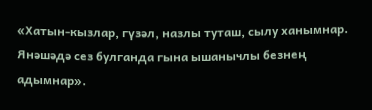«Хатын-кызлар, гүзәл, назлы туташ, сылу ханымнар. Янәшәдә сез булганда гына ышанычлы безнең адымнар».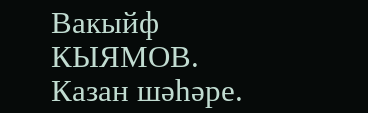Вакыйф КЫЯМОВ.
Казан шәһәре.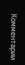Комментарии